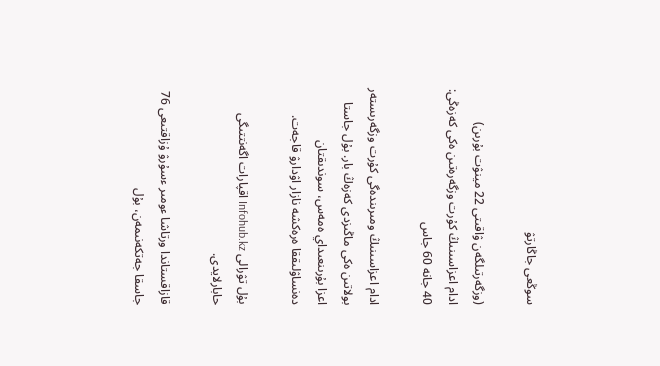سوڭعى جاڭارتۋ

(وزگەرتىلگەن ۋاقىتى 22 مينۋت بۇرىن)
ادام اعزاسىنىڭ كۇرت وزگەرەتىن ەكى كەزەڭى: 40 جانە 60 جاس

ادام اعزاسىنىڭ ومىرىندەگى كۇرت وزگەرىستەر بولاتىن ەكى ماڭىزدى كەزەڭ بار. بۇل جاستا اعزا بۇرىنعىداي ەمەس، سوندىقتان دەنساۋلىققا ەرەكشە نازار اۋدارۋ قاجەت.

بۇل تۋرالى Infohub.kz اقپارات اگەنتتىگى حابارلايدى.

قازاقستاندا ورتاشا ءومىر ءسۇرۋ ۇزاقتىعى 76 جاسقا جەتكەنىمەن، بۇل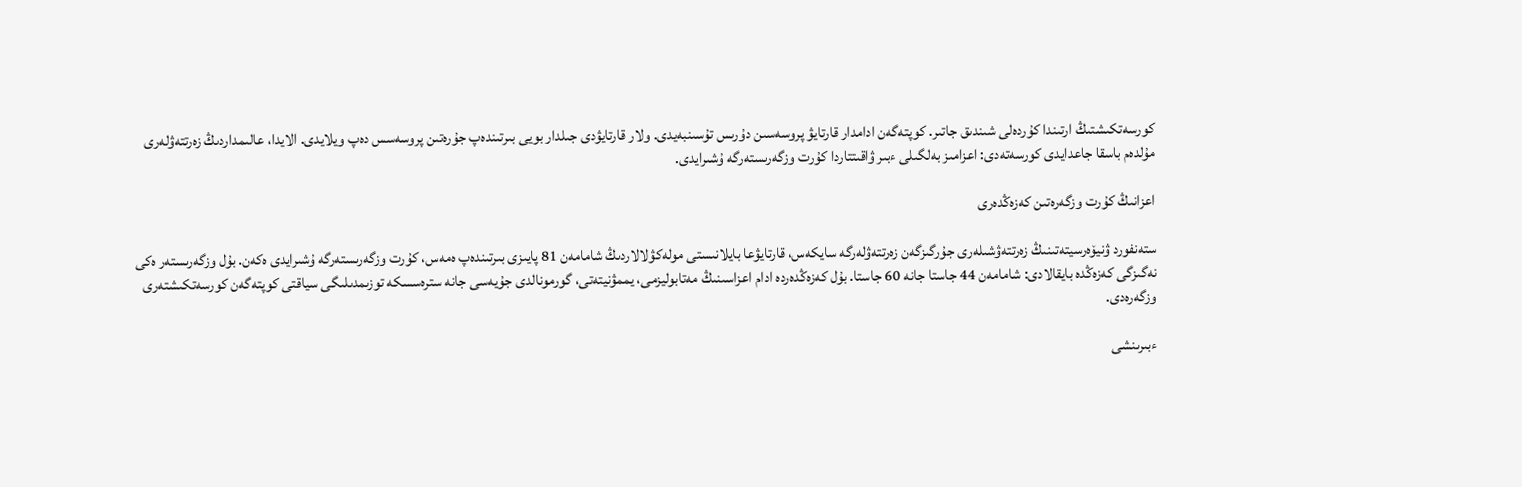كورسەتكىشتىڭ ارتىندا كۇردەلى شىندىق جاتىر. كوپتەگەن ادامدار قارتايۋ پروسەسىن دۇرىس تۇسىنبەيدى. ولار قارتايۋدى جىلدار بويى بىرتىندەپ جۇرەتىن پروسەسس دەپ ويلايدى. الايدا، عالىمداردىڭ زەرتتەۋلەرى مۇلدەم باسقا جاعدايدى كورسەتەدى: اعزامىز بەلگىلى ءبىر ۋاقىتتاردا كۇرت وزگەرىستەرگە ۇشىرايدى.

اعزانىڭ كۇرت وزگەرەتىن كەزەڭدەرى

ستەنفورد ۋنيۆەرسيتەتىنىڭ زەرتتەۋشىلەرى جۇرگىزگەن زەرتتەۋلەرگە سايكەس، قارتايۋعا بايلانىستى مولەكۋلالاردىڭ شامامەن 81 پايىزى بىرتىندەپ ەمەس، كۇرت وزگەرىستەرگە ۇشىرايدى ەكەن. بۇل وزگەرىستەر ەكى نەگىزگى كەزەڭدە بايقالادى: شامامەن 44 جاستا جانە 60 جاستا. بۇل كەزەڭدەردە ادام اعزاسىنىڭ مەتابوليزمى، يممۋنيتەتى، گورمونالدى جۇيەسى جانە سترەسسكە توزىمدىلىگى سياقتى كوپتەگەن كورسەتكىشتەرى وزگەرەدى.

ءبىرىنشى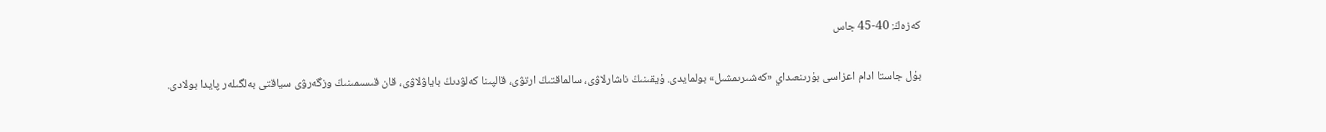كەزەڭ: 40-45 جاس

بۇل جاستا ادام اعزاسى بۇرىنعىداي «كەشىرىمشىل» بولمايدى. ۇيقىنىڭ ناشارلاۋى، سالماقتىڭ ارتۋى، قالپىنا كەلۋدىڭ باياۋلاۋى، قان قىسىمىنىڭ وزگەرۋى سياقتى بەلگىلەر پايدا بولادى.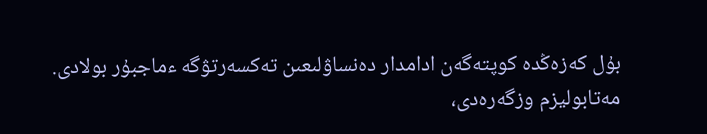بۇل كەزەڭدە كوپتەگەن ادامدار دەنساۋلىعىن تەكسەرتۋگە ءماجبۇر بولادى. مەتابوليزم وزگەرەدى،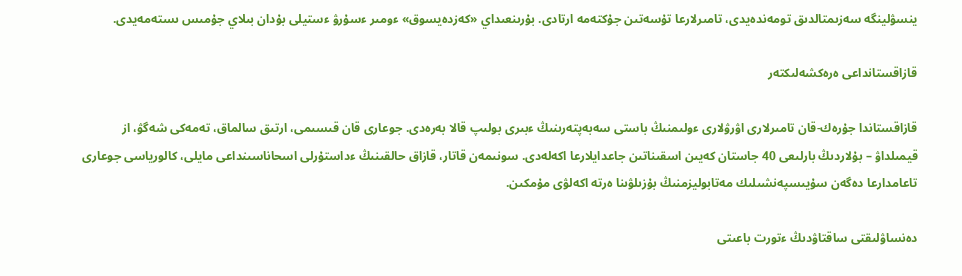ينسۋلينگە سەزىمتالدىق تومەندەيدى، تامىرلارعا تۇسەتىن جۇكتەمە ارتادى. بۇرىنعىداي «كەزدەيسوق» ءومىر ءسۇرۋ ءستيلى بۇدان بىلاي جۇمىس ىستەمەيدى.

قازاقستانداعى ەرەكشەلىكتەر

قازاقستاندا جۇرەك-قان تامىرلارى اۋرۋلارى ءولىمنىڭ باستى سەبەپتەرىنىڭ ءبىرى بولىپ قالا بەرەدى. جوعارى قان قىسىمى، ارتىق سالماق، تەمەكى شەگۋ، از قيمىلداۋ – بۇلاردىڭ بارلىعى 40 جاستان كەيىن اسقىناتىن جاعدايلارعا اكەلەدى. سونىمەن قاتار، قازاق حالقىنىڭ ءداستۇرلى اسحاناسىنداعى مايلى، كالورياسى جوعارى تاعامدارعا دەگەن سۇيىسپەنشىلىك مەتابوليزمنىڭ بۇزىلۋىنا ەرتە اكەلۋى مۇمكىن.

دەنساۋلىقتى ساقتاۋدىڭ ءتورت باعىتى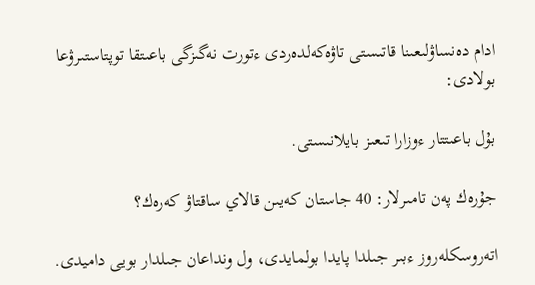ادام دەنساۋلىعىنا قاتىستى تاۋەكەلدەردى ءتورت نەگىزگى باعىتقا توپتاستىرۋعا بولادى:

بۇل باعىتتار ءوزارا تىعىز بايلانىستى.

جۇرەك پەن تامىرلار: 40 جاستان كەيىن قالاي ساقتاۋ كەرەك؟

اتەروسكلەروز ءبىر جىلدا پايدا بولمايدى، ول ونداعان جىلدار بويى داميدى.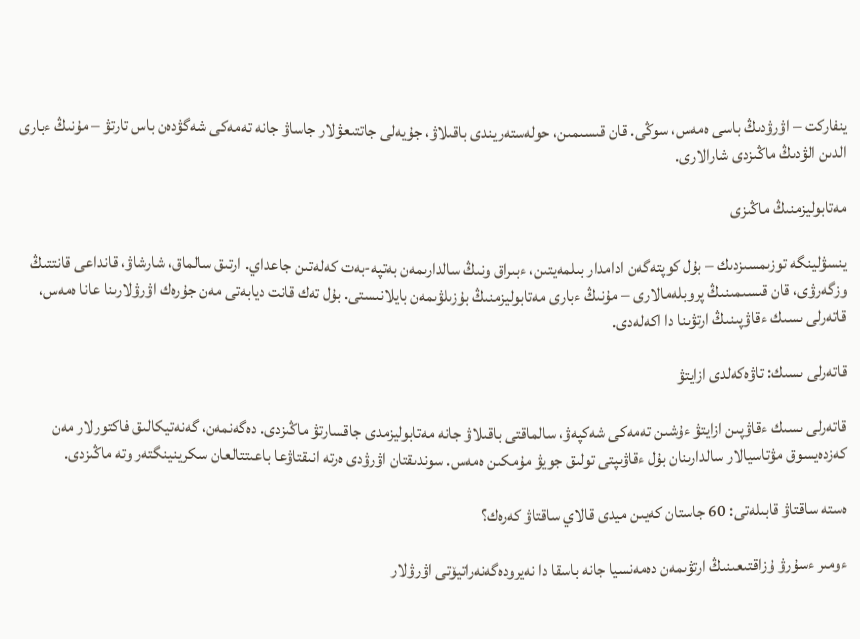ينفاركت – اۋرۋدىڭ باسى ەمەس، سوڭى. قان قىسىمىن، حولەستەريندى باقىلاۋ، جۇيەلى جاتتىعۋلار جاساۋ جانە تەمەكى شەگۋدەن باس تارتۋ – مۇنىڭ ءبارى الدىن الۋدىڭ ماڭىزدى شارالارى.

مەتابوليزمنىڭ ماڭىزى

ينسۋلينگە توزىمسىزدىك – بۇل كوپتەگەن ادامدار بىلمەيتىن، ءبىراق ونىڭ سالدارىمەن بەتپە-بەت كەلەتىن جاعداي. ارتىق سالماق، شارشاۋ، قانداعى قانتتىڭ وزگەرۋى، قان قىسىمىنىڭ پروبلەمالارى – مۇنىڭ ءبارى مەتابوليزمنىڭ بۇزىلۋىمەن بايلانىستى. بۇل تەك قانت ديابەتى مەن جۇرەك اۋرۋلارىنا عانا ەمەس، قاتەرلى ىسىك ءقاۋپىنىڭ ارتۋىنا دا اكەلەدى.

قاتەرلى ىسىك: تاۋەكەلدى ازايتۋ

قاتەرلى ىسىك ءقاۋپىن ازايتۋ ءۇشىن تەمەكى شەكپەۋ، سالماقتى باقىلاۋ جانە مەتابوليزمدى جاقسارتۋ ماڭىزدى. دەگەنمەن، گەنەتيكالىق فاكتورلار مەن كەزدەيسوق مۋتاسيالار سالدارىنان بۇل ءقاۋىپتى تولىق جويۋ مۇمكىن ەمەس. سوندىقتان اۋرۋدى ەرتە انىقتاۋعا باعىتتالعان سكرينينگتەر وتە ماڭىزدى.

ەستە ساقتاۋ قابىلەتى: 60 جاستان كەيىن ميدى قالاي ساقتاۋ كەرەك؟

ءومىر ءسۇرۋ ۇزاقتىعىنىڭ ارتۋىمەن دەمەنسيا جانە باسقا دا نەيرودەگەنەراتيۆتى اۋرۋلار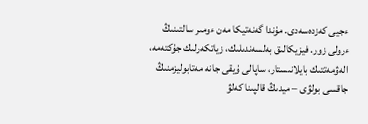ءجيى كەزدەسەدى. مۇندا گەنەتيكا مەن ءومىر سالتىنىڭ ءرولى زور. فيزيكالىق بەلسەندىلىك، زياتكەرلىك جۇكتەمە، الەۋمەتتىك بايلانىستار، ساپالى ۇيقى جانە مەتابوليزمنىڭ جاقسى بولۋى – ميدىڭ قالپىنا كەلۋ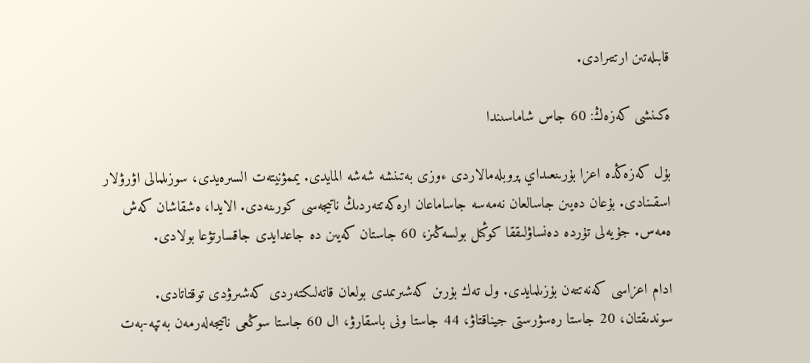قابىلەتىن ارتتىرادى.

ەكىنشى كەزەڭ: 60 جاس شاماسىندا

بۇل كەزەڭدە اعزا بۇرىنعىداي پروبلەمالاردى ءوزى بەتىنشە شەشە المايدى. يممۋنيتەت السىرەيدى، سوزىلمالى اۋرۋلار اسقىنادى. بۇعان دەيىن جاسالعان نەمەسە جاساماعان ارەكەتتەردىڭ ناتيجەسى كورىنەدى. الايدا، ەشقاشان كەش ەمەس. جۇيەلى تۇردە دەنساۋلىققا كوڭىل بولسەڭىز، 60 جاستان كەيىن دە جاعدايدى جاقسارتۋعا بولادى.

ادام اعزاسى كەنەتتەن بۇزىلمايدى. ول تەك بۇرىن كەشىرىمدى بولعان قاتەلىكتەردى كەشىرۋدى توقتاتادى. سوندىقتان، 20 جاستا رەسۋرستى جيناقتاۋ، 44 جاستا ونى باسقارۋ، ال 60 جاستا سوڭعى ناتيجەلەرمەن بەتپە-بەت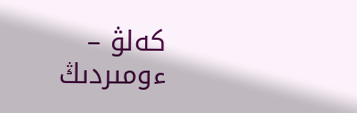كەلۋ – ءومىردىڭ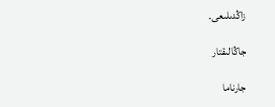زاڭدىلىعى.

جاڭالىقتار

جارناما